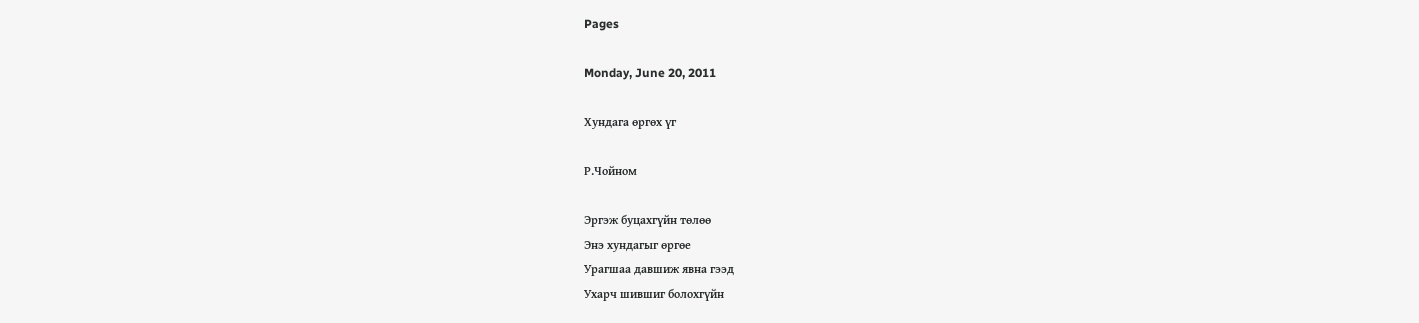Pages

Monday, June 20, 2011

Хундага өргөх үг

Р.Чойном

Эргэж буцахгүйн төлөө
Энэ хундагыг өргөе
Урагшаа давшиж явна гээд
Ухарч шившиг болохгүйн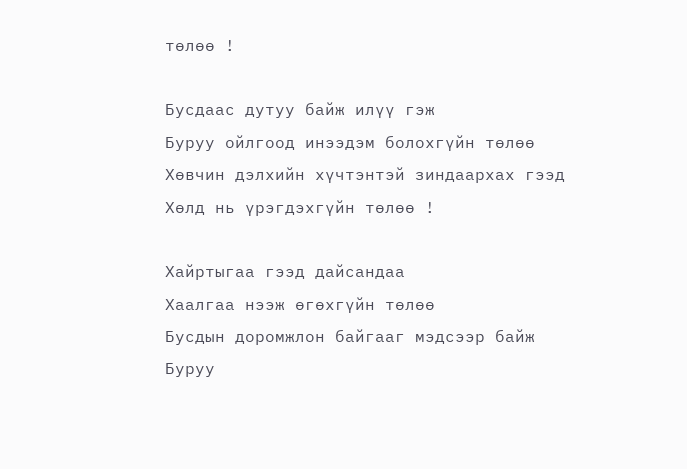төлөө !

Бусдаас дутуу байж илүү гэж
Буруу ойлгоод инээдэм болохгүйн төлөө
Хөвчин дэлхийн хүчтэнтэй зиндаархах гээд
Хөлд нь үрэгдэхгүйн төлөө !

Хайртыгаа гээд дайсандаа
Хаалгаа нээж өгөхгүйн төлөө
Бусдын доромжлон байгааг мэдсээр байж
Буруу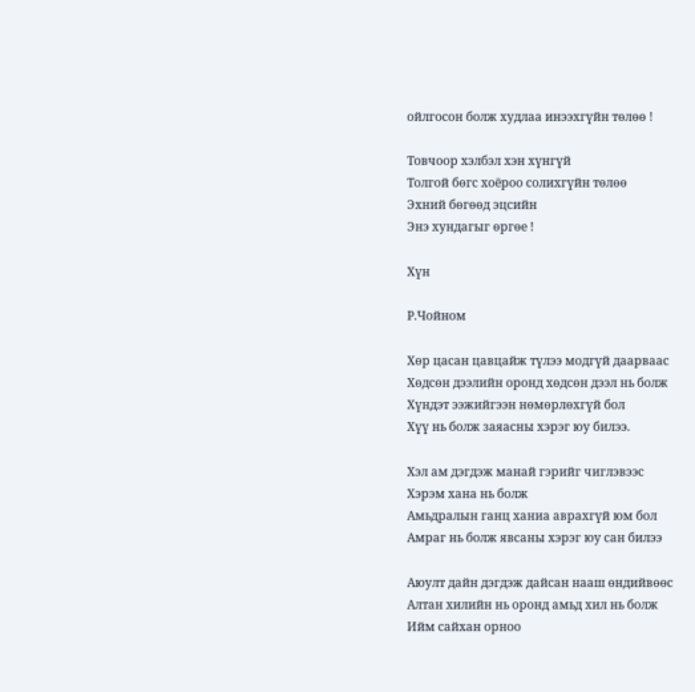ойлгосон болж худлаа инээхгүйн төлөө !

Товчоор хэлбэл хэн хүнгүй
Толгой бөгс хоёроо солихгүйн төлөө
Эхний бөгөөд эцсийн
Энэ хундагыг өргөе !

Хүн

Р.Чойном

Хөр цасан цавцайж түлээ модгүй даарваас
Хөдсөн дээлийн оронд хөдсөн дээл нь болж
Хүндэт ээжийгээн нөмөрлөхгүй бол
Хүү нь болж заяасны хэрэг юу билээ.

Хэл ам дэгдэж манай гэрийг чиглэвээс
Хэрэм хана нь болж
Амьдралын ганц ханиа аврахгүй юм бол
Амраг нь болж явсаны хэрэг юу сан билээ

Аюулт дайн дэгдэж дайсан нааш өндийвөөс
Алтан хилийн нь оронд амьд хил нь болж
Ийм сайхан орноо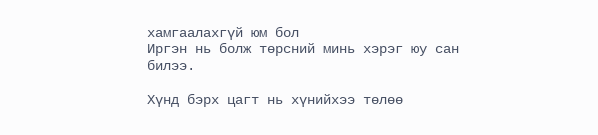хамгаалахгүй юм бол
Иргэн нь болж төрсний минь хэрэг юу сан билээ.

Хүнд бэрх цагт нь хүнийхээ төлөө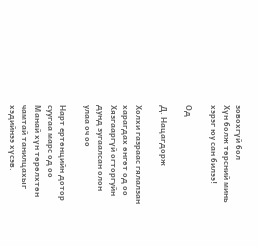зовохгүй бол
Хүн болж төрсний минь хэрэг юу сан билээ!

Од

Д. Нацагдорж

Холхи газраас гялалзан харагдах өнгөт од оо
Хязгааргүй огторгуйн дунд зугаалсан олон улаа оч оо

Нарт ертөнцийн дотор суугаа марс од оо
Манай хүн төрөлхтөн чамтай танилцахыг хэдийнээ хүсэв.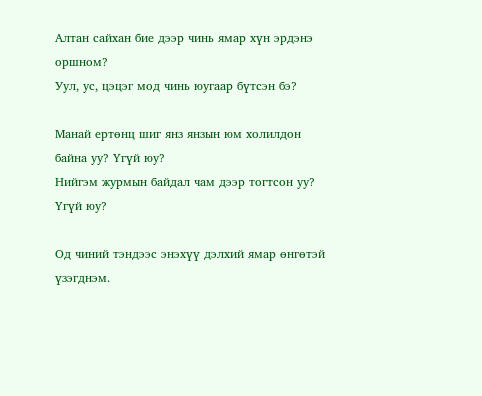Алтан сайхан бие дээр чинь ямар хүн эрдэнэ оршном?
Уул, ус, цэцэг мод чинь юугаар бүтсэн бэ?

Манай ертөнц шиг янз янзын юм холилдон байна уу? Үгүй юу?
Нийгэм журмын байдал чам дээр тогтсон уу? Үгүй юу?

Од чиний тэндээс энэхүү дэлхий ямар өнгөтэй үзэгднэм.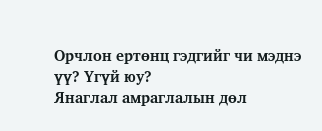Орчлон ертөнц гэдгийг чи мэднэ үү? Үгүй юу?
Янаглал амраглалын дөл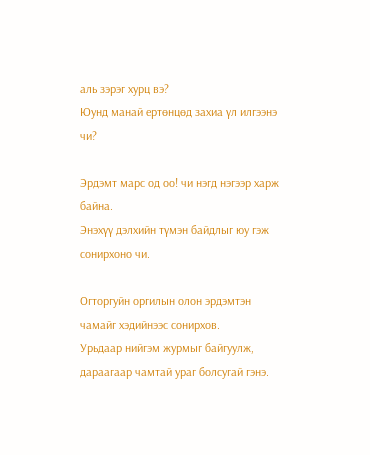аль зэрэг хурц вэ?
Юунд манай ертөнцөд захиа үл илгээнэ чи?

Эрдэмт марс од оо! чи нэгд нэгээр харж байна.
Энэхүү дэлхийн түмэн байдлыг юу гэж сонирхоно чи.

Огторгуйн оргилын олон эрдэмтэн чамайг хэдийнээс сонирхов.
Урьдаар нийгэм журмыг байгуулж, дараагаар чамтай ураг болсугай гэнэ.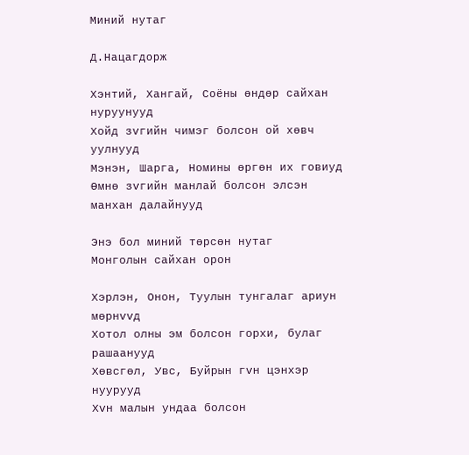Миний нутаг

Д.Нацагдорж

Хэнтий, Хангай, Соёны өндөр сайхан нуруунууд
Хойд зvгийн чимэг болсон ой хөвч уулнууд
Мэнэн, Шарга, Номины өргөн их говиуд
Өмнө зvгийн манлай болсон элсэн манхан далайнууд

Энэ бол миний төрсөн нутаг
Монголын сайхан орон

Хэрлэн, Онон, Туулын тунгалаг ариун мөрнvvд
Хотол олны эм болсон горхи, булаг рашаанууд
Хөвсгөл, Увс, Буйрын гvн цэнхэр нуурууд
Хvн малын ундаа болсон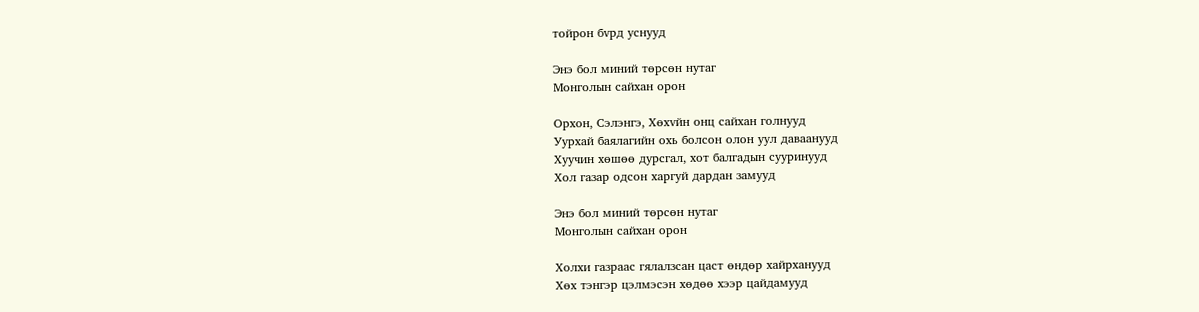тойрон бvрд уснууд

Энэ бол миний төрсөн нутаг
Монголын сайхан орон

Орхон, Сэлэнгэ, Хөхvйн онц сайхан голнууд
Уурхай баялагийн охь болсон олон уул даваанууд
Хуучин хөшөө дурсгал, хот балгадын сууринууд
Хол газар одсон харгуй дардан замууд

Энэ бол миний төрсөн нутаг
Монголын сайхан орон

Холхи газраас гялалзсан цаст өндөр хайрханууд
Хөх тэнгэр цэлмэсэн хөдөө хээр цайдамууд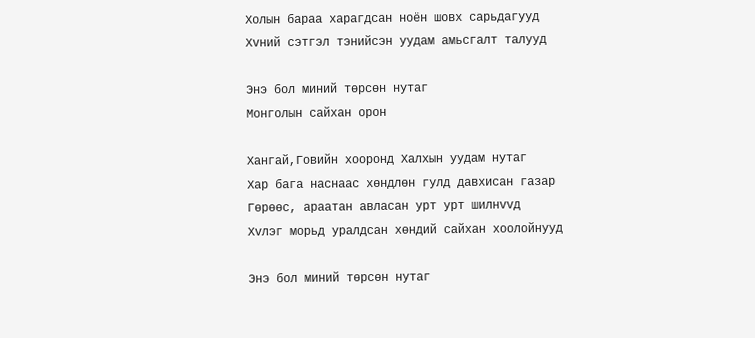Холын бараа харагдсан ноён шовх сарьдагууд
Хvний сэтгэл тэнийсэн уудам амьсгалт талууд

Энэ бол миний төрсөн нутаг
Монголын сайхан орон

Хангай,Говийн хооронд Халхын уудам нутаг
Хар бага наснаас хөндлөн гулд давхисан газар
Гөрөөс, араатан авласан урт урт шилнvvд
Хvлэг морьд уралдсан хөндий сайхан хоолойнууд

Энэ бол миний төрсөн нутаг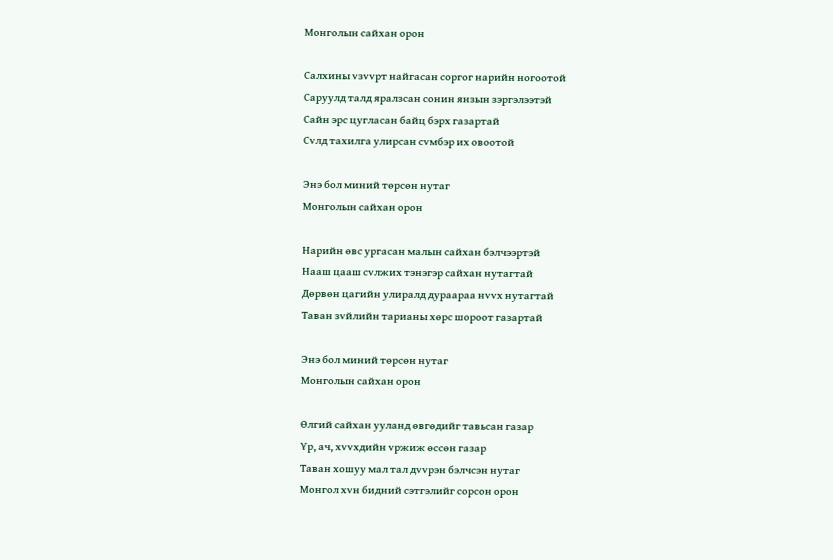Монголын сайхан орон

Салхины vзvvрт найгасан соргог нарийн ногоотой
Саруулд талд яралзсан сонин янзын зэргэлээтэй
Сайн эрс цугласан байц бэрх газартай
Сvлд тахилга улирсан сvмбэр их овоотой

Энэ бол миний төрсөн нутаг
Монголын сайхан орон

Нарийн өвс ургасан малын сайхан бэлчээртэй
Нааш цааш сvлжих тэнэгэр сайхан нутагтай
Дөрвөн цагийн улиралд дураараа нvvх нутагтай
Таван зvйлийн тарианы хөрс шороот газартай

Энэ бол миний төрсөн нутаг
Монголын сайхан орон

Өлгий сайхан ууланд өвгөдийг тавьсан газар
Yр, ач, хvvхдийн vржиж өссөн газар
Таван хошуу мал тал дvvрэн бэлчсэн нутаг
Монгол хvн бидний сэтгэлийг сорсон орон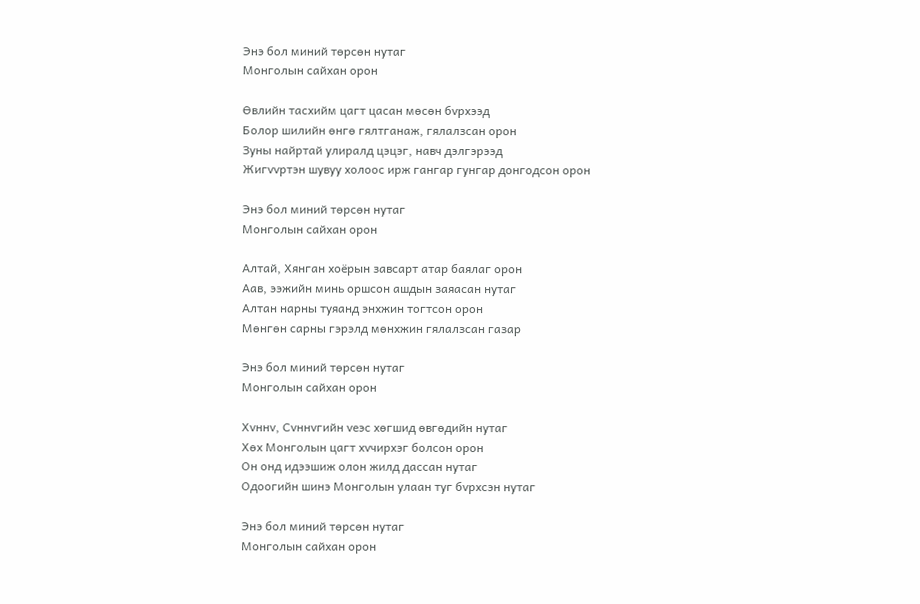Энэ бол миний төрсөн нутаг
Монголын сайхан орон

Өвлийн тасхийм цагт цасан мөсөн бvрхээд
Болор шилийн өнгө гялтганаж, гялалзсан орон
Зуны найртай улиралд цэцэг, навч дэлгэрээд
Жигvvртэн шувуу холоос ирж гангар гунгар донгодсон орон

Энэ бол миний төрсөн нутаг
Монголын сайхан орон

Алтай, Хянган хоёрын завсарт атар баялаг орон
Аав, ээжийн минь оршсон ашдын заяасан нутаг
Алтан нарны туяанд энхжин тогтсон орон
Мөнгөн сарны гэрэлд мөнхжин гялалзсан газар

Энэ бол миний төрсөн нутаг
Монголын сайхан орон

Хvннv, Сvннvгийн vеэс хөгшид өвгөдийн нутаг
Хөх Монголын цагт хvчирхэг болсон орон
Он онд идээшиж олон жилд дассан нутаг
Одоогийн шинэ Монголын улаан туг бvрхсэн нутаг

Энэ бол миний төрсөн нутаг
Монголын сайхан орон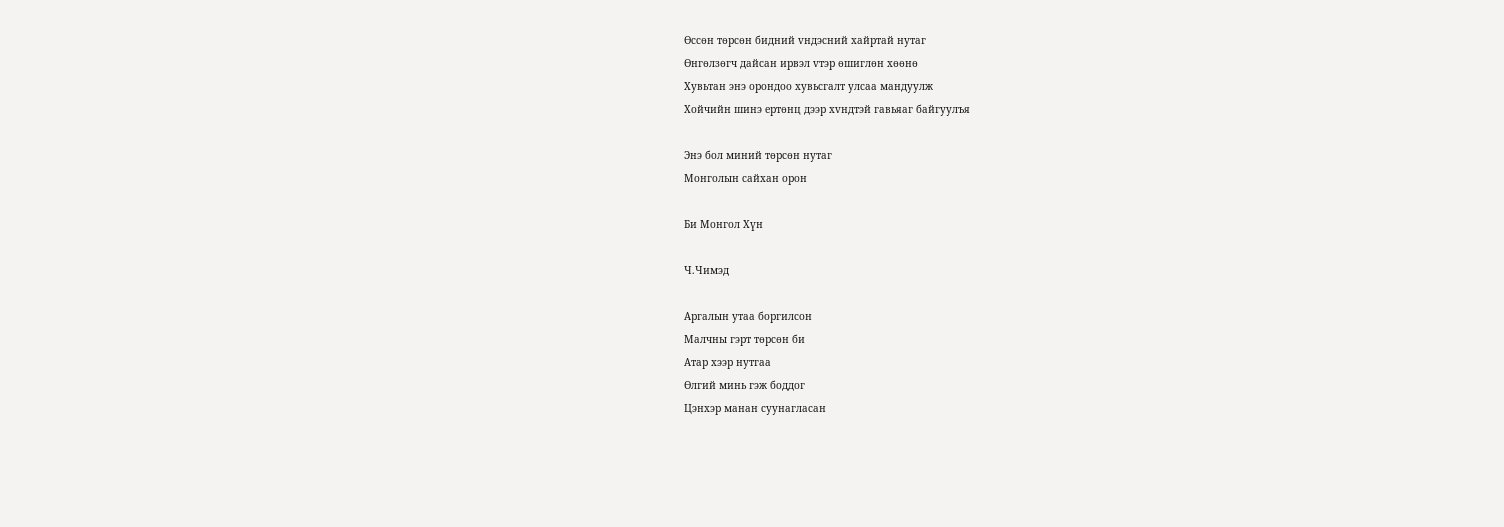Өссөн төрсөн бидний vндэсний хайртай нутаг
Өнгөлзөгч дайсан ирвэл vтэр өшиглөн хөөнө
Хувьтан энэ орондоо хувьсгалт улсаа мандуулж
Хойчийн шинэ ертөнц дээр хvндтэй гавьяаг байгуулъя

Энэ бол миний төрсөн нутаг
Монголын сайхан орон

Би Монгол Хүн

Ч.Чимэд

Аргалын утаа боргилсон
Малчны гэрт төрсөн би
Атар хээр нутгаа
Өлгий минь гэж боддог
Цэнхэр манан суунагласан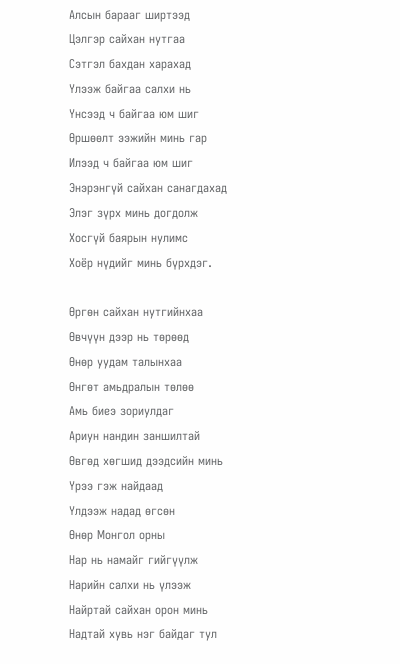Алсын барааг ширтээд
Цэлгэр сайхан нутгаа
Сэтгэл бахдан харахад
Үлээж байгаа салхи нь
Үнсээд ч байгаа юм шиг
Өршөөлт ээжийн минь гар
Илээд ч байгаа юм шиг
Энэрэнгүй сайхан санагдахад
Элэг зүрх минь догдолж
Хосгүй баярын нулимс
Хоёр нүдийг минь бүрхдэг.

Өргөн сайхан нутгийнхаа
Өвчүүн дээр нь төрөөд
Өнөр уудам талынхаа
Өнгөт амьдралын төлөө
Амь биеэ зориулдаг
Ариун нандин заншилтай
Өвгөд хөгшид дээдсийн минь
Үрээ гэж найдаад
Үлдээж надад өгсөн
Өнөр Монгол орны
Нар нь намайг гийгүүлж
Нарийн салхи нь үлээж
Найртай сайхан орон минь
Надтай хувь нэг байдаг тул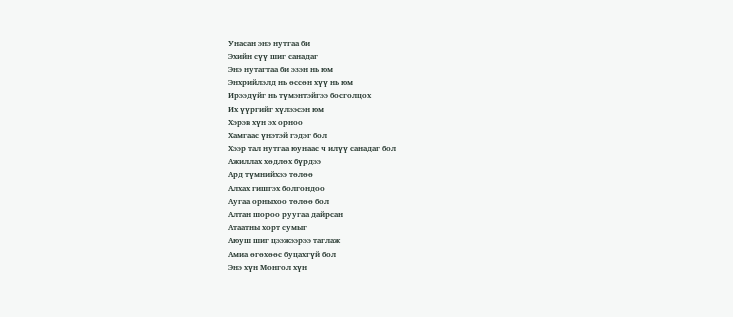Унасан энэ нутгаа би
Эхийн сүү шиг санадаг
Энэ нутагтаа би эзэн нь юм
Энхрийлэлд нь өссөн хүү нь юм
Ирээдүйг нь түмэнтэйгээ босголцох
Их үүргийг хүлээсэн юм
Хэрэв хүн эх орноо
Хамгаас үнэтэй гэдэг бол
Хээр тал нутгаа юунаас ч илүү санадаг бол
Ажиллах хөдлөх бүрдээ
Ард түмнийхээ төлөө
Алхах гишгэх болгондоо
Аугаа орныхоо төлөө бол
Алтан шороо руугаа дайрсан
Атаатны хорт сумыг
Аюуш шиг цээжээрээ таглаж
Амиа өгөхөөс буцахгүй бол
Энэ хүн Монгол хүн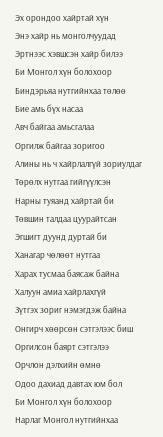Эх орондоо хайртай хүн
Энэ хайр нь монголчуудад
Эртнээс хэвшсэн хайр билээ
Би Монгол хүн болохоор
Биндэрьяа нутгийнхаа төлөө
Бие амь бүх насаа
Авч байгаа амьсгалаа
Оргилж байгаа зоригоо
Алины нь ч хайрлалгүй зориулдаг
Төрөлх нутгаа гийгүүлсэн
Нарны туяанд хайртай би
Төвшин талдаа цуурайтсан
Эгшигт дуунд дуртай би
Ханагар чөлөөт нутгаа
Харах тусмаа баясаж байна
Халуун амиа хайрлахгүй
Зүтгэх зориг нэмэгдэж байна
Онгирч хөөрсөн сэтгэлээс биш
Оргилсон баярт сэтгэлээ
Орчлон дэлхийн өмнө
Одоо дахиад давтах юм бол
Би Монгол хүн болохоор
Нарлаг Монгол нутгийнхаа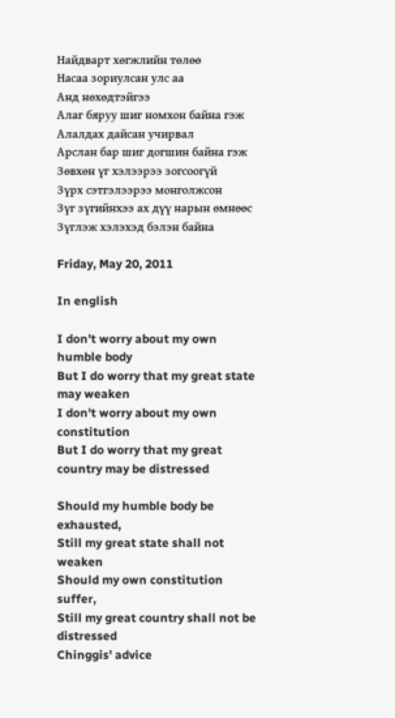Найдварт хөгжлийн төлөө
Насаа зориулсан улс аа
Анд нөхөдтэйгээ
Алаг бяруу шиг номхон байна гэж
Алалдах дайсан учирвал
Арслан бар шиг догшин байна гэж
Зөвхөн үг хэлээрээ зогсоогүй
Зүрх сэтгэлээрээ монголжсон
Зүг зүгийнхээ ах дүү нарын өмнөөс
Зүглэж хэлэхэд бэлэн байна

Friday, May 20, 2011

In english

I don't worry about my own humble body
But I do worry that my great state may weaken
I don't worry about my own constitution
But I do worry that my great country may be distressed

Should my humble body be exhausted,
Still my great state shall not weaken
Should my own constitution suffer,
Still my great country shall not be distressed
Chinggis' advice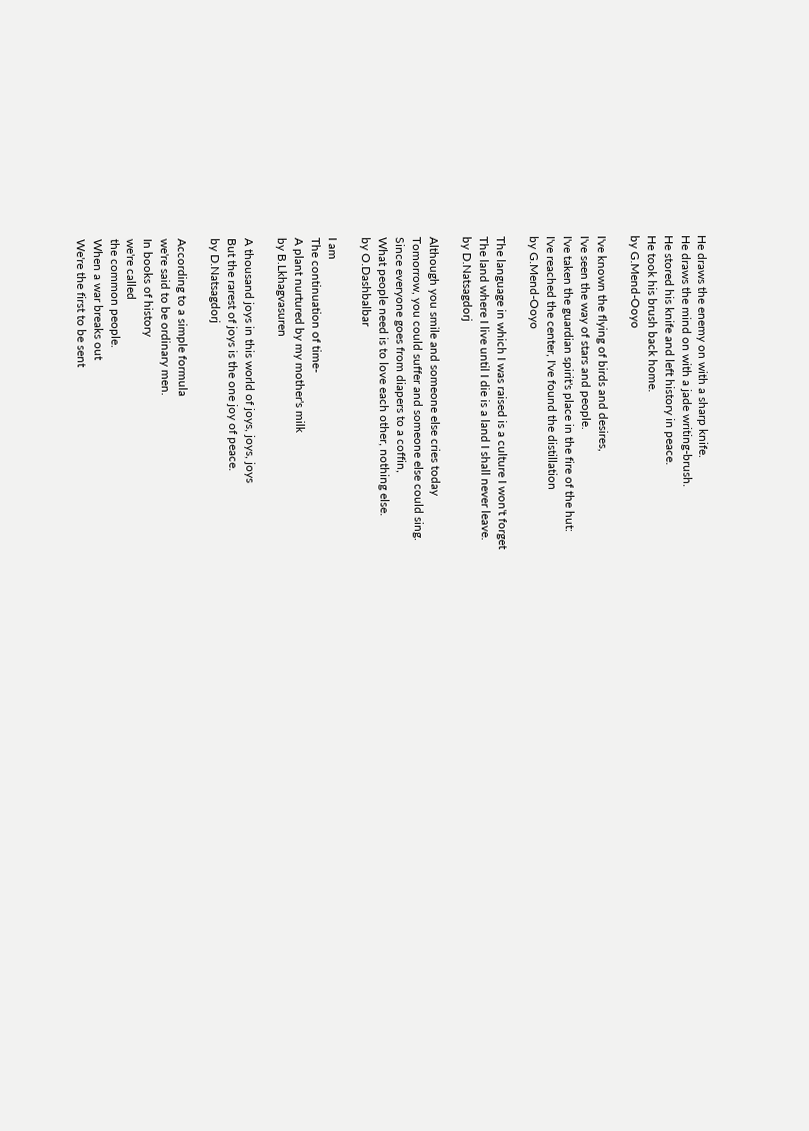He draws the enemy on with a sharp knife.
He draws the mind on with a jade writing-brush.
He stored his knife and left history in peace.
He took his brush back home.
by G.Mend-Ooyo

I've known the flying of birds and desires,
I've seen the way of stars and people.
I've taken the guardian spirit's place in the fire of the hut:
I've reached the center, I've found the distillation
by G.Mend-Ooyo

The language in which I was raised is a culture I won't forget
The land where I live until I die is a land I shall never leave.
by D.Natsagdorj

Although you smile and someone else cries today
Tomorrow, you could suffer and someone else could sing.
Since everyone goes from diapers to a coffin,
What people need is to love each other, nothing else.
by O.Dashbalbar

I am
The continuation of time-
A plant nurtured by my mother's milk
by B.Lkhagvasuren

A thousand joys in this world of joys, joys, joys
But the rarest of joys is the one joy of peace.
by D.Natsagdorj

According to a simple formula
we're said to be ordinary men.
In books of history
we're called
the common people.
When a war breaks out
We're the first to be sent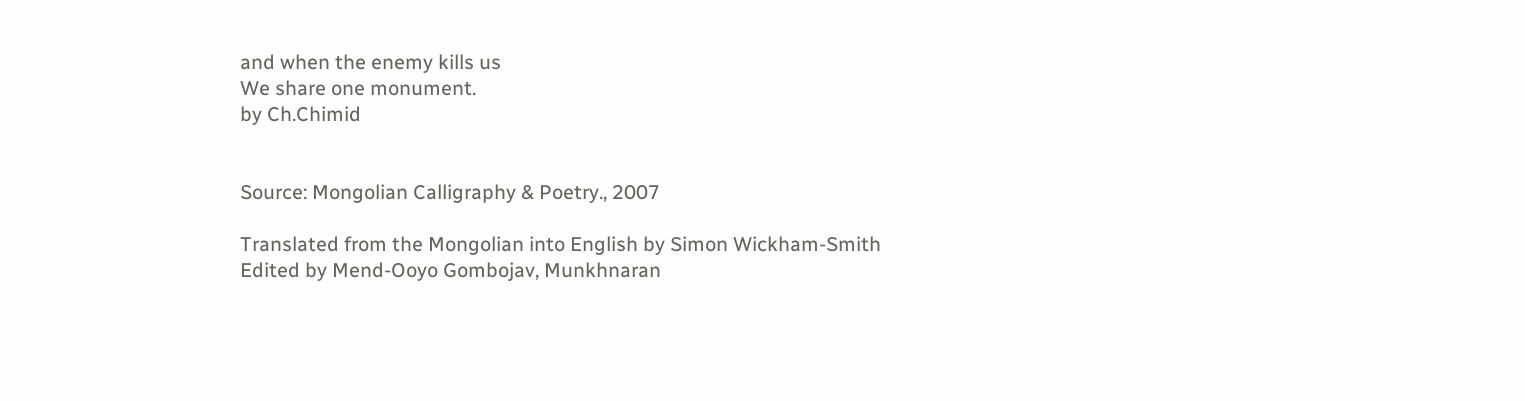and when the enemy kills us
We share one monument.
by Ch.Chimid


Source: Mongolian Calligraphy & Poetry., 2007

Translated from the Mongolian into English by Simon Wickham-Smith
Edited by Mend-Ooyo Gombojav, Munkhnaran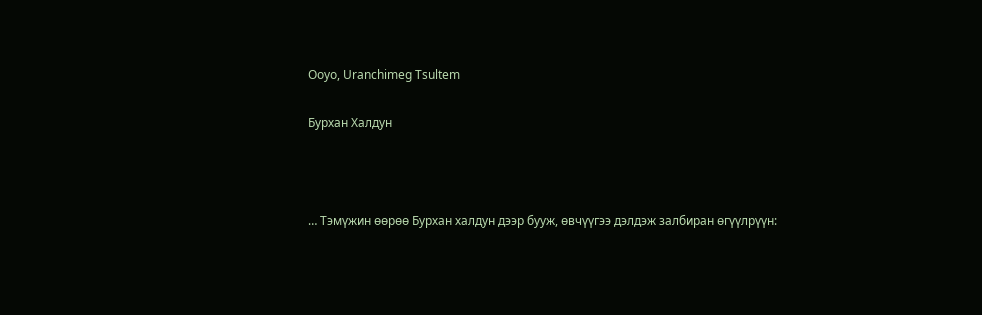Ooyo, Uranchimeg Tsultem

Бурхан Халдун



… Тэмүжин өөрөө Бурхан халдун дээр бууж, өвчүүгээ дэлдэж залбиран өгүүлрүүн: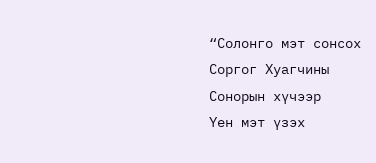“Солонго мэт сонсох
Соргог Хуагчины
Сонорын хүчээр
Үен мэт үзэх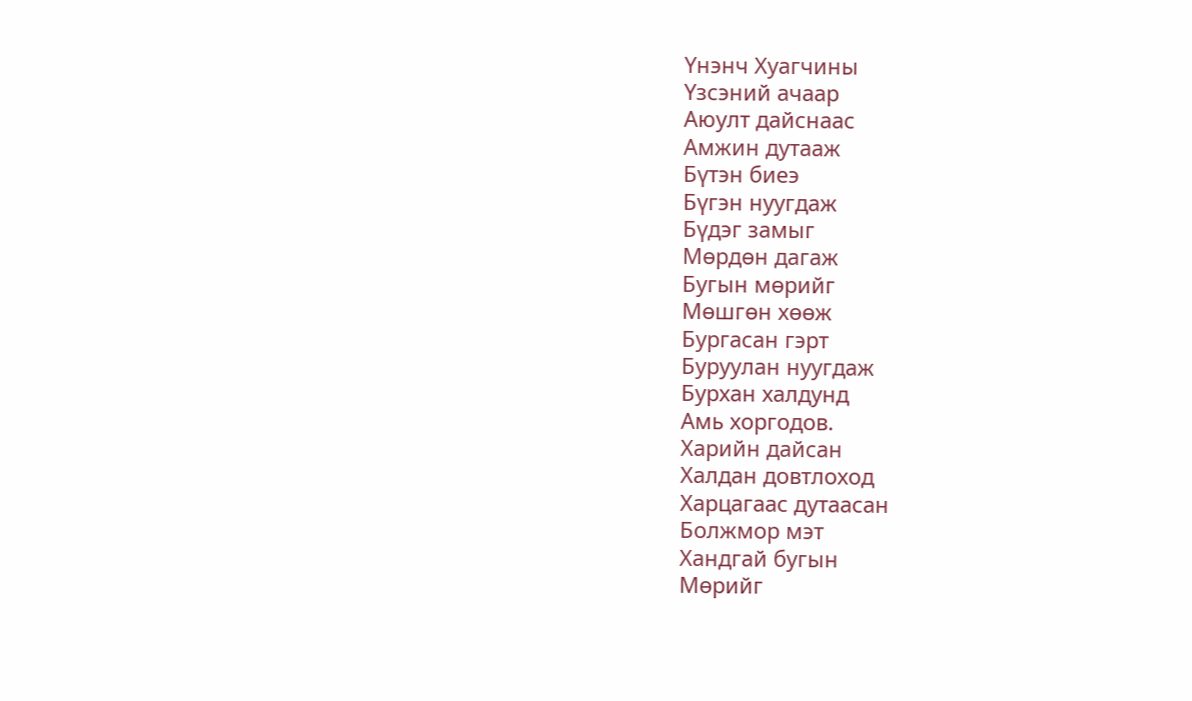Үнэнч Хуагчины
Үзсэний ачаар
Аюулт дайснаас
Амжин дутааж
Бүтэн биеэ
Бүгэн нуугдаж
Бүдэг замыг
Мөрдөн дагаж
Бугын мөрийг
Мөшгөн хөөж
Бургасан гэрт
Буруулан нуугдаж
Бурхан халдунд
Амь хоргодов.
Харийн дайсан
Халдан довтлоход
Харцагаас дутаасан
Болжмор мэт
Хандгай бугын
Мөрийг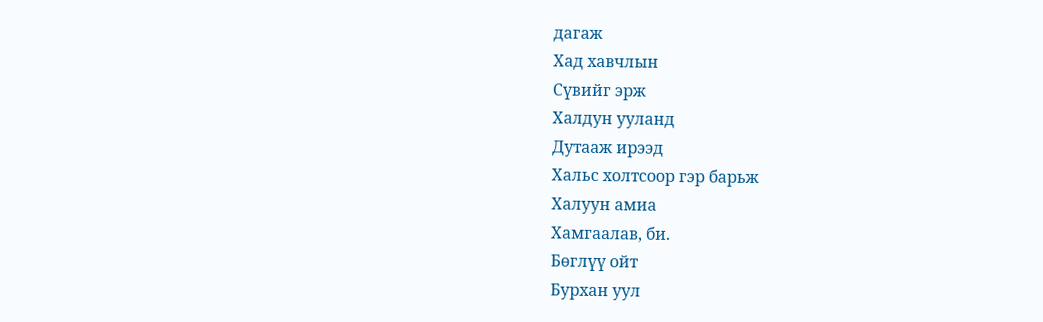дагаж
Хад хавчлын
Сүвийг эрж
Халдун ууланд
Дутааж ирээд
Хальс холтсоор гэр барьж
Халуун амиа
Хамгаалав, би.
Бөглүү ойт
Бурхан уул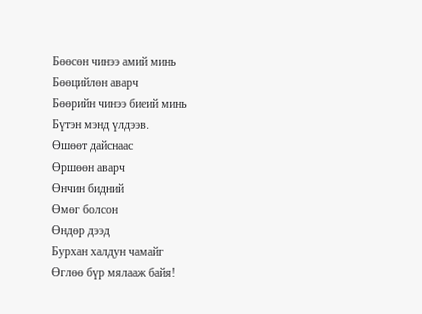Бөөсөн чинээ амий минь
Бөөцийлөн аварч
Бөөрийн чинээ биеий минь
Бүтэн мэнд үлдээв.
Өшөөт дайснаас
Өршөөн аварч
Өнчин бидний
Өмөг болсон
Өндөр дээд
Бурхан халдун чамайг
Өглөө бүр мялааж байя!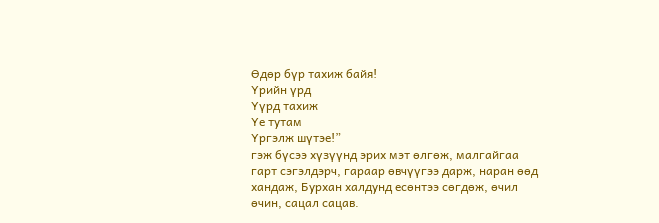Өдөр бүр тахиж байя!
Үрийн үрд
Үүрд тахиж
Үе тутам
Үргэлж шүтэе!”
гэж бүсээ хүзүүнд эрих мэт өлгөж, малгайгаа гарт сэгэлдэрч, гараар өвчүүгээ дарж, наран өөд хандаж, Бурхан халдунд есөнтээ сөгдөж, өчил өчин, сацал сацав.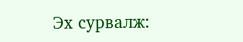Эх сурвалж: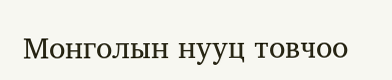Монголын нууц товчоо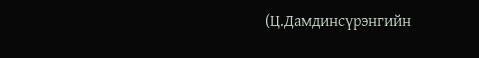(Ц.Дамдинсүрэнгийн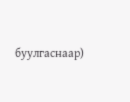буулгаснаар)